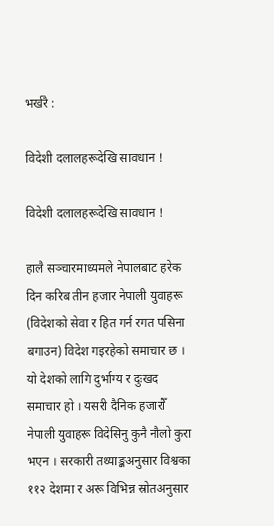भर्खरै :

विदेशी दलालहरूदेखि सावधान !

विदेशी दलालहरूदेखि सावधान !

हालै सञ्चारमाध्यमले नेपालबाट हरेक दिन करिब तीन हजार नेपाली युवाहरू (विदेशको सेवा र हित गर्न रगत पसिना बगाउन) विदेश गइरहेको समाचार छ । यो देशको लागि दुर्भाग्य र दुःखद समाचार हो । यसरी दैनिक हजारौँ नेपाली युवाहरू विदेसिनु कुनै नौलो कुरा भएन । सरकारी तथ्याङ्कअनुसार विश्वका ११२ देशमा र अरू विभिन्न स्रोतअनुसार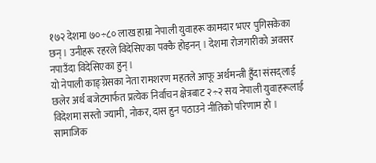१७२ देशमा ७०÷८० लाख हाम्रा नेपाली युवाहरू कामदार भएर पुगिसकेका छन् । उनीहरू रहरले विदेसिएका पक्कै होइनन् । देशमा रोजगारीको अवसर नपाउँदा विदेसिएका हुन् ।
यो नेपाली काङ्ग्रेसका नेता रामशरण महतले आफू अर्थमन्त्री हुँदा संसद्लाई छलेर अर्थ बजेटमार्फत प्रत्येक निर्वाचन क्षेत्रबाट २÷२ सय नेपाली युवाहरूलाई विदेशमा सस्तो ज्यामी, नोकर, दास हुन पठाउने नीतिको परिणाम हो । सामाजिक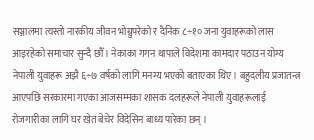सञ्जालमा त्यस्तो नारकीय जीवन भोग्नुपरेको र दैनिक ८÷१० जना युवाहरूको लास आइरहेको समाचार सुन्दै छौँ । नेकाका गगन थापाले विदेशमा कामदार पठाउन योग्य नेपाली युवाहरू अझै ६÷७ वर्षको लागि मनग्य भएको बताएका थिए । बहुदलीय प्रजातन्त्र आएपछि सरकारमा गएका आजसम्मका शासक दलहरूले नेपाली युवाहरूलाई रोजगारीका लागि घर खेत बेचेर विदेसिन बाध्य पारेका छन् ।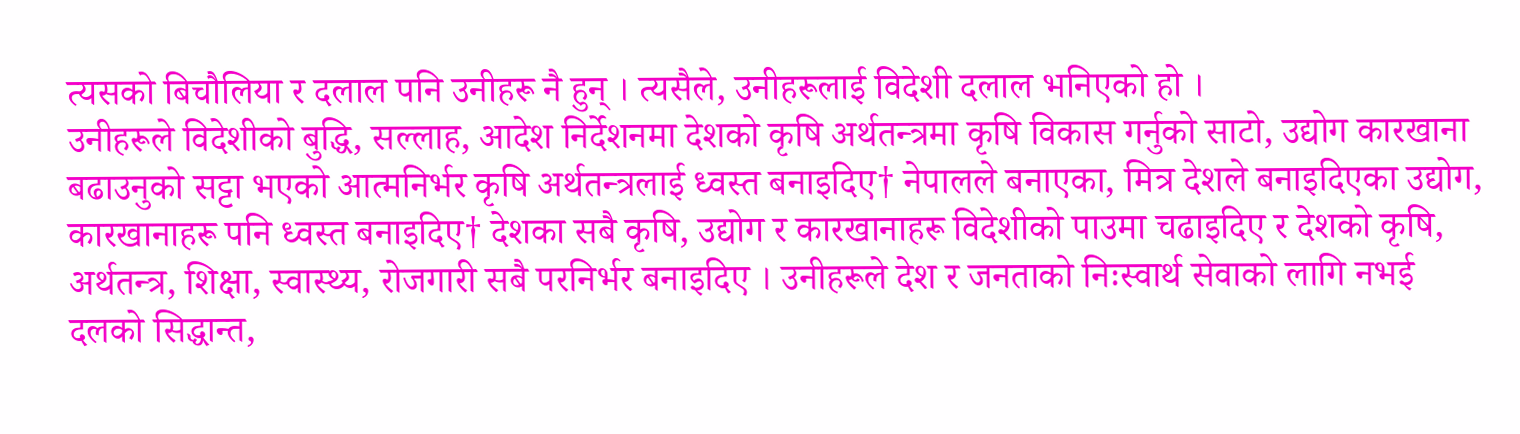त्यसको बिचौलिया र दलाल पनि उनीहरू नै हुन् । त्यसैले, उनीहरूलाई विदेशी दलाल भनिएको हो ।
उनीहरूले विदेशीको बुद्धि, सल्लाह, आदेश निर्देशनमा देशको कृषि अर्थतन्त्रमा कृषि विकास गर्नुको साटो, उद्योग कारखाना बढाउनुको सट्टा भएको आत्मनिर्भर कृषि अर्थतन्त्रलाई ध्वस्त बनाइदिए† नेपालले बनाएका, मित्र देशले बनाइदिएका उद्योग, कारखानाहरू पनि ध्वस्त बनाइदिए† देशका सबै कृषि, उद्योग र कारखानाहरू विदेशीको पाउमा चढाइदिए र देशको कृषि, अर्थतन्त्र, शिक्षा, स्वास्थ्य, रोजगारी सबै परनिर्भर बनाइदिए । उनीहरूले देश र जनताको निःस्वार्थ सेवाको लागि नभई दलको सिद्धान्त,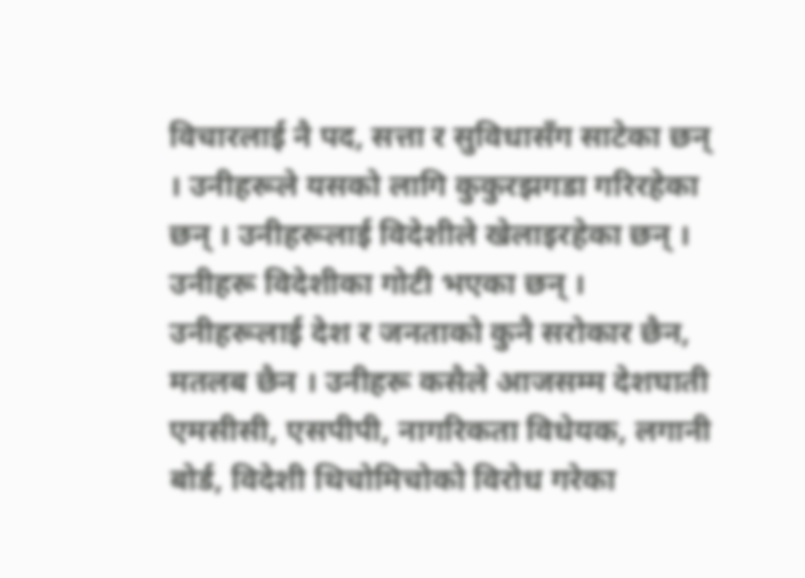विचारलाई नै पद, सत्ता र सुविधासँग साटेका छन् । उनीहरूले यसको लागि कुकुरझगडा गरिरहेका छन् । उनीहरूलाई विदेशीले खेलाइरहेका छन् । उनीहरू विदेशीका गोटी भएका छन् । उनीहरूलाई देश र जनताको कुनै सरोकार छैन, मतलब छैन । उनीहरू कसैले आजसम्म देशघाती एमसीसी, एसपीपी, नागरिकता विधेयक, लगानी बोर्ड, विदेशी थिचोमिचोको विरोध गरेका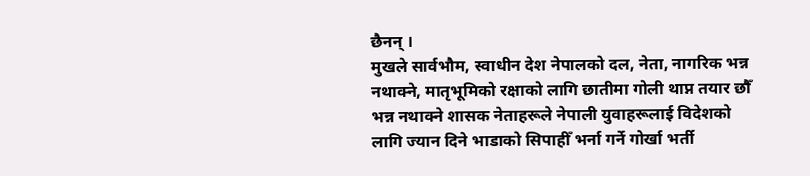छैनन् ।
मुखले सार्वभौम, स्वाधीन देश नेपालको दल, नेता, नागरिक भन्न नथाक्ने, मातृभूमिको रक्षाको लागि छातीमा गोली थाप्न तयार छौँ भन्न नथाक्ने शासक नेताहरूले नेपाली युवाहरूलाई विदेशको लागि ज्यान दिने भाडाको सिपाहीँ भर्ना गर्ने गोर्खा भर्ती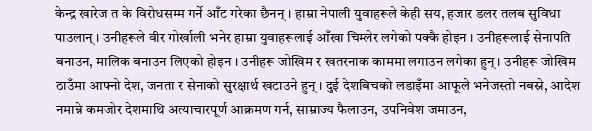केन्द्र खारेज त के विरोधसम्म गर्ने आँट गरेका छैनन् । हाम्रा नेपाली युवाहरूले केही सय, हजार डलर तलब सुविधा पाउलान् । उनीहरूले वीर गोर्खाली भनेर हाम्रा युवाहरूलाई आँखा चिम्लेर लगेको पक्कै होइन । उनीहरूलाई सेनापति बनाउन, मालिक बनाउन लिएको होइन । उनीहरू जोखिम र खतरनाक काममा लगाउन लगेका हुन् । उनीहरू जोखिम ठाउँमा आफ्नो देश, जनता र सेनाको सुरक्षार्थ खटाउने हुन् । दुई देशबिचको लडाइँमा आफूले भनेजस्तो नबस्ने, आदेश नमान्ने कमजोर देशमाथि अत्याचारपूर्ण आक्रमण गर्न, साम्राज्य फैलाउन, उपनिवेश जमाउन,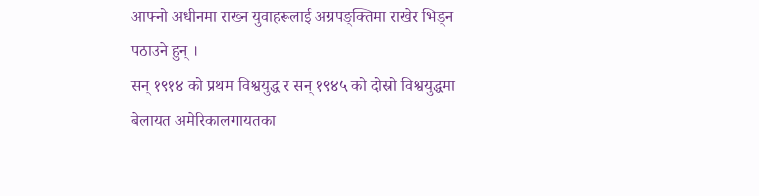आफ्नो अधीनमा राख्न युवाहरूलाई अग्रपङ्क्तिमा राखेर भिड्न पठाउने हुन् ।
सन् १९१४ को प्रथम विश्वयुद्ध र सन् १९४५ को दोस्रो विश्वयुद्धमा बेलायत अमेरिकालगायतका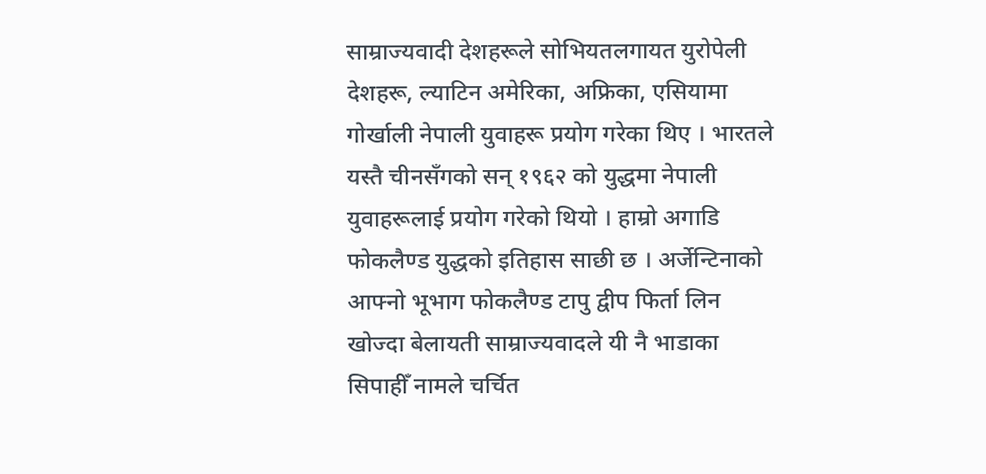साम्राज्यवादी देशहरूले सोभियतलगायत युरोपेली देशहरू, ल्याटिन अमेरिका, अफ्रिका, एसियामा गोर्खाली नेपाली युवाहरू प्रयोग गरेका थिए । भारतले यस्तै चीनसँगको सन् १९६२ को युद्धमा नेपाली युवाहरूलाई प्रयोग गरेको थियो । हाम्रो अगाडि फोकलैण्ड युद्धको इतिहास साछी छ । अर्जेन्टिनाको आफ्नो भूभाग फोकलैण्ड टापु द्वीप फिर्ता लिन खोज्दा बेलायती साम्राज्यवादले यी नै भाडाका सिपाहीँ नामले चर्चित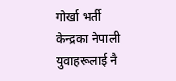गोर्खा भर्ती केन्द्रका नेपाली युवाहरूलाई नै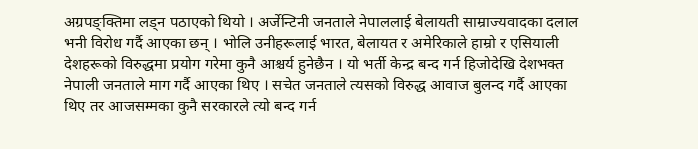अग्रपङ्क्तिमा लड्न पठाएको थियो । अर्जेन्टिनी जनताले नेपाललाई बेलायती साम्राज्यवादका दलाल भनी विरोध गर्दै आएका छन् । भोलि उनीहरूलाई भारत, बेलायत र अमेरिकाले हाम्रो र एसियाली देशहरूको विरुद्धमा प्रयोग गरेमा कुनै आश्चर्य हुनेछैन । यो भर्ती केन्द्र बन्द गर्न हिजोदेखि देशभक्त नेपाली जनताले माग गर्दै आएका थिए । सचेत जनताले त्यसको विरुद्ध आवाज बुलन्द गर्दै आएका थिए तर आजसम्मका कुनै सरकारले त्यो बन्द गर्न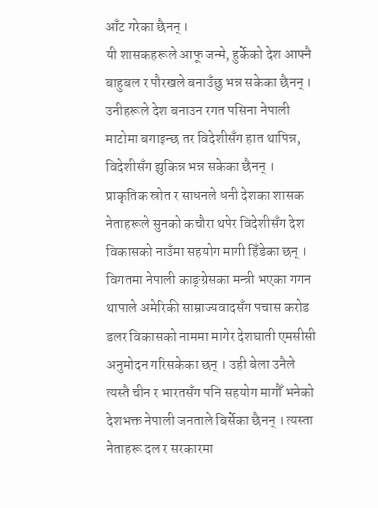आँट गरेका छैनन् ।
यी शासकहरूले आफू जन्मे, हुर्केको देश आफ्नै बाहुबल र पौरखले बनाउँछु भन्न सकेका छैनन् । उनीहरूले देश बनाउन रगत पसिना नेपाली माटोमा बगाइन्छ तर विदेशीसँग हात थापिन्न, विदेशीसँग झुकिन्न भन्न सकेका छैनन् । प्राकृतिक स्रोत र साधनले धनी देशका शासक नेताहरूले सुनको कचौरा थपेर विदेशीसँग देश विकासको नाउँमा सहयोग मागी हिँडेका छन् । विगतमा नेपाली काङ्ग्रेसका मन्त्री भएका गगन थापाले अमेरिकी साम्राज्यवादसँग पचास करोड डलर विकासको नाममा मागेर देशघाती एमसीसी अनुमोदन गरिसकेका छन् । उही बेला उनैले त्यस्तै चीन र भारतसँग पनि सहयोग मागौँ भनेको देशभक्त नेपाली जनताले बिर्सेका छैनन् । त्यस्ता नेताहरू दल र सरकारमा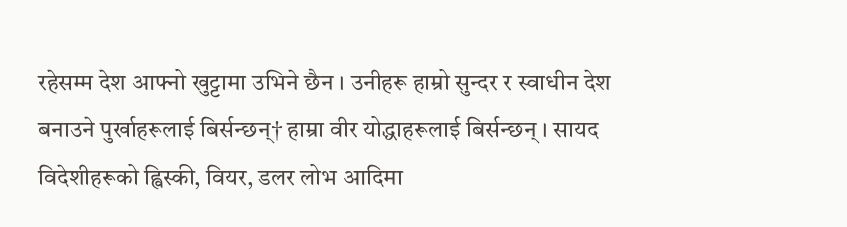रहेसम्म देश आफ्नो खुट्टामा उभिने छैन । उनीहरू हाम्रो सुन्दर र स्वाधीन देश बनाउने पुर्खाहरूलाई बिर्सन्छन्† हाम्रा वीर योद्धाहरूलाई बिर्सन्छन् । सायद विदेशीहरूको ह्विस्की, वियर, डलर लोभ आदिमा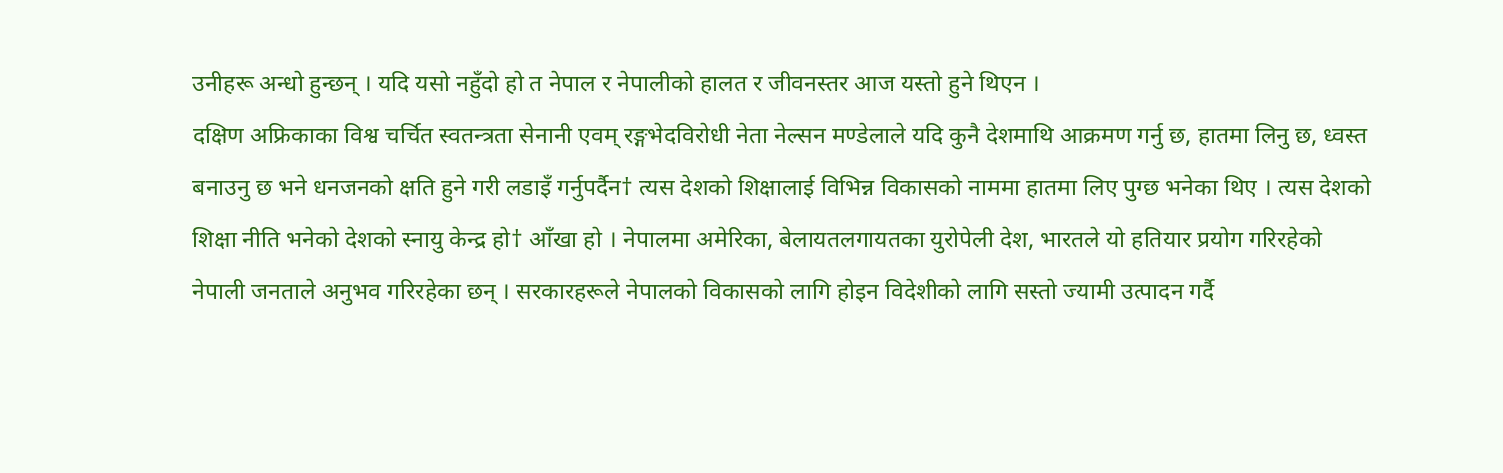उनीहरू अन्धो हुन्छन् । यदि यसो नहुँदो हो त नेपाल र नेपालीको हालत र जीवनस्तर आज यस्तो हुने थिएन ।
दक्षिण अफ्रिकाका विश्व चर्चित स्वतन्त्रता सेनानी एवम् रङ्गभेदविरोधी नेता नेल्सन मण्डेलाले यदि कुनै देशमाथि आक्रमण गर्नु छ, हातमा लिनु छ, ध्वस्त बनाउनु छ भने धनजनको क्षति हुने गरी लडाइँ गर्नुपर्दैन† त्यस देशको शिक्षालाई विभिन्न विकासको नाममा हातमा लिए पुग्छ भनेका थिए । त्यस देशको शिक्षा नीति भनेको देशको स्नायु केन्द्र हो† आँखा हो । नेपालमा अमेरिका, बेलायतलगायतका युरोपेली देश, भारतले यो हतियार प्रयोग गरिरहेको नेपाली जनताले अनुभव गरिरहेका छन् । सरकारहरूले नेपालको विकासको लागि होइन विदेशीको लागि सस्तो ज्यामी उत्पादन गर्दै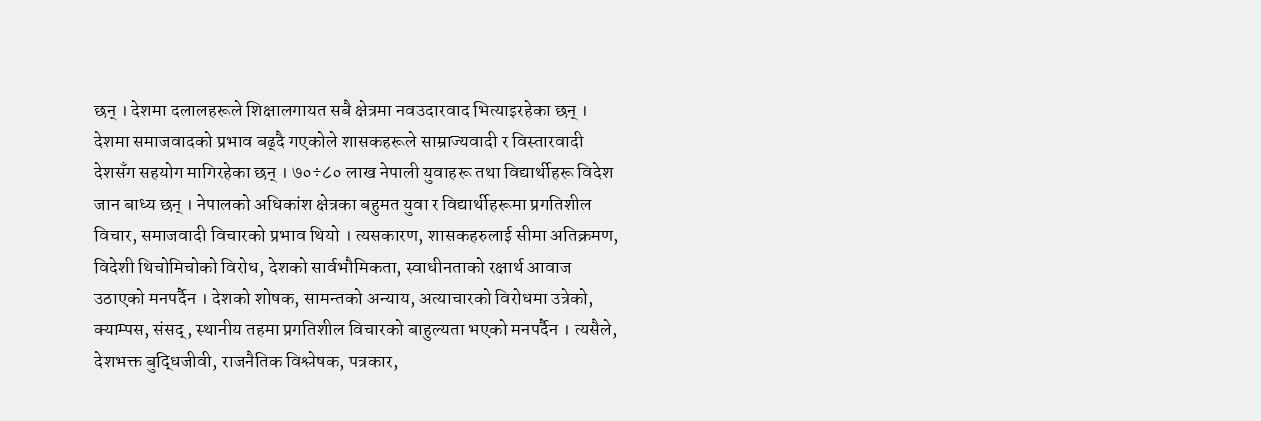छन् । देशमा दलालहरूले शिक्षालगायत सबै क्षेत्रमा नवउदारवाद भित्याइरहेका छन् ।
देशमा समाजवादको प्रभाव बढ्दै गएकोले शासकहरूले साम्राज्यवादी र विस्तारवादी देशसँग सहयोग मागिरहेका छन् । ७०÷८० लाख नेपाली युवाहरू तथा विद्यार्थीहरू विदेश जान बाध्य छन् । नेपालको अधिकांश क्षेत्रका बहुमत युवा र विद्यार्थीहरूमा प्रगतिशील विचार, समाजवादी विचारको प्रभाव थियो । त्यसकारण, शासकहरुलाई सीमा अतिक्रमण, विदेशी थिचोमिचोको विरोध, देशको सार्वभौमिकता, स्वाधीनताको रक्षार्थ आवाज उठाएको मनपर्दैन । देशको शोषक, सामन्तको अन्याय, अत्याचारको विरोधमा उत्रेको, क्याम्पस, संसद्, स्थानीय तहमा प्रगतिशील विचारको बाहुल्यता भएको मनपर्दैन । त्यसैले, देशभक्त बुद्धिजीवी, राजनैतिक विश्लेषक, पत्रकार,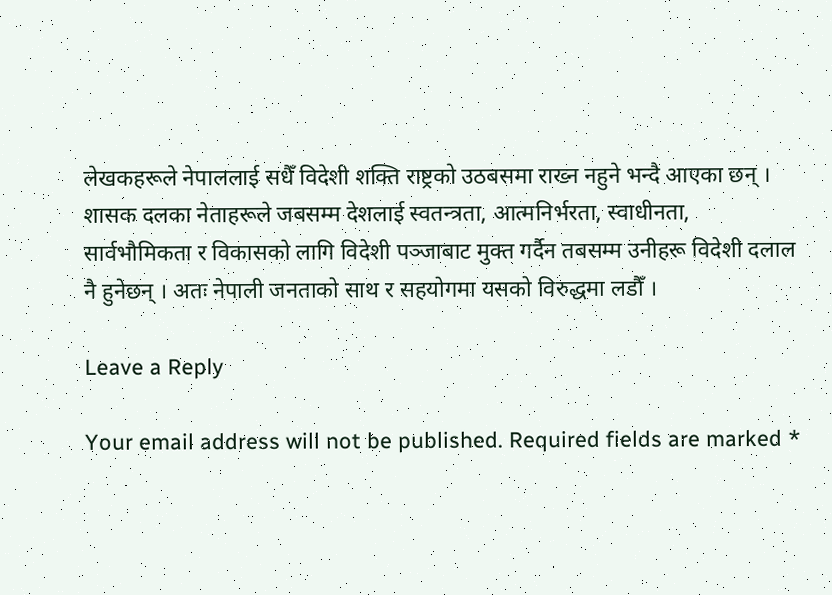लेखकहरूले नेपाललाई सधैँ विदेशी शक्ति राष्ट्रको उठबसमा राख्न नहुने भन्दै आएका छन् । शासक दलका नेताहरूले जबसम्म देशलाई स्वतन्त्रता, आत्मनिर्भरता, स्वाधीनता, सार्वभौमिकता र विकासको लागि विदेशी पञ्जाबाट मुक्त गर्दैन तबसम्म उनीहरू विदेशी दलाल नै हुनेछन् । अतः नेपाली जनताको साथ र सहयोगमा यसको विरुद्धमा लडौँ ।

Leave a Reply

Your email address will not be published. Required fields are marked *